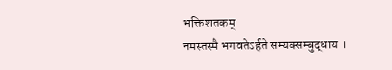भक्तिशतकम्
नमस्तस्मै भगवतेऽर्हते सम्यक्सम्बुद्धाय ।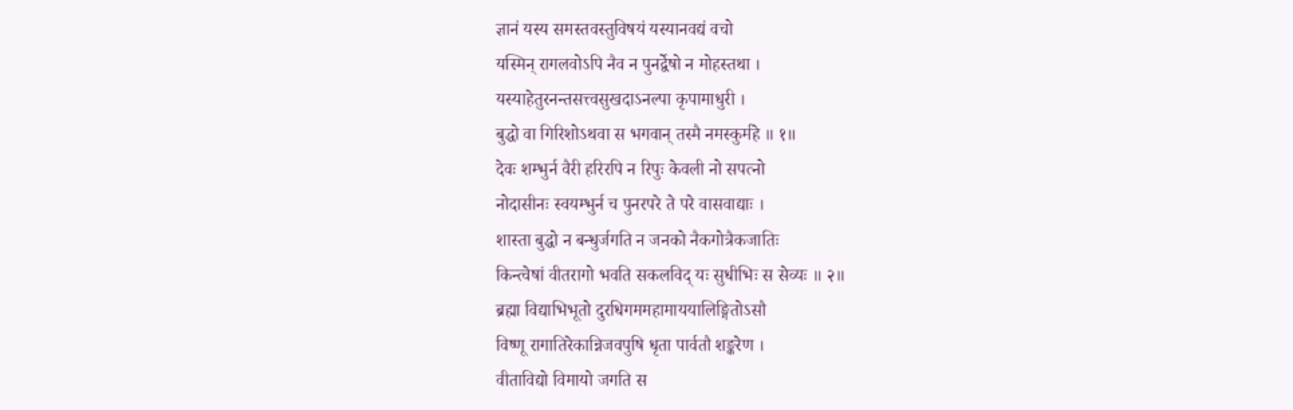ज्ञानं यस्य समस्तवस्तुविषयं यस्यानवद्यं वचो
यस्मिन् रागलवोऽपि नैव न पुनर्द्वेषो न मोहस्तथा ।
यस्याहेतुरनन्तसत्त्वसुखदाऽनल्पा कृपामाधुरी ।
बुद्धो वा गिरिशोऽथवा स भगवान् तस्मै नमस्कुर्महे ॥ १॥
देवः शम्भुर्न वैरी हरिरपि न रिपुः केवली नो सपत्नो
नोदासीनः स्वयम्भुर्न च पुनरपरे ते परे वासवाद्याः ।
शास्ता बुद्धो न बन्धुर्जगति न जनको नैकगोत्रैकजातिः
किन्त्वेषां वीतरागो भवति सकलविद् यः सुधीभिः स सेव्यः ॥ २॥
ब्रह्मा विद्याभिभूतो दुरधिगममहामाययालिङ्गितोऽसौ
विष्णू रागातिरेकान्निजवपुषि धृता पार्वतौ शङ्करेण ।
वीताविद्यो विमायो जगति स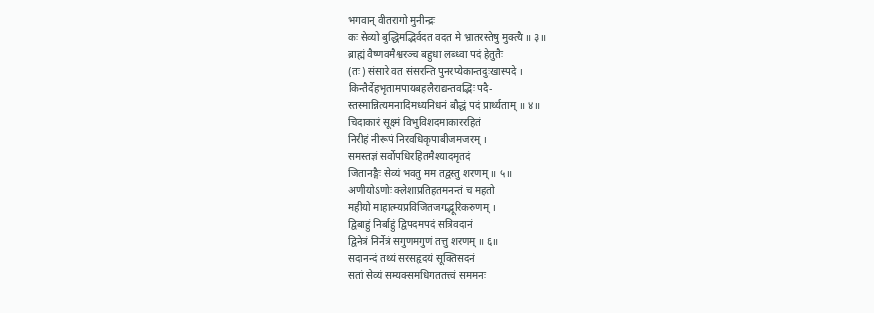भगवान् वीतरागो मुनीन्द्रः
कः सेव्यो बुद्धिमद्भिर्वदत वदत मे भ्रातरस्तेषु मुक्त्यै ॥ ३॥
ब्राह्मं वैष्णवमैश्वरञ्च बहुधा लब्ध्वा पदं हेतुतैः
(तः) संसारे वत संसरन्ति पुनरप्येकान्तदुःखास्पदे ।
किन्तैर्देहभृतामपायबहलैराद्यन्तवद्भिः पदै-
स्तस्मान्नित्यमनादिमध्यनिधनं बौद्धं पदं प्रार्थ्यताम् ॥ ४॥
चिदाकारं सूक्ष्मं विभुविशदमाकाररहितं
निरीहं नीरूपं निरवधिकृपाबीजमजरम् ।
समस्तज्ञं सर्वोपधिरहितमैश्यादमृतदं
जितानङ्गैः सेव्यं भवतु मम तद्वस्तु शरणम् ॥ ५॥
अणीयोऽणोः क्लेशाप्रतिहतमनन्तं च महतो
महीयो माहात्म्यप्रविजितजगद्भूरिकरुणम् ।
द्विबाहुं निर्बाहुं द्विपदमपदं सत्रिवदानं
द्विनेत्रं निर्नेत्रं सगुणमगुणं तत्तु शरणम् ॥ ६॥
सदानन्दं तथ्यं सरसहृदयं सूक्तिसदनं
सतां सेव्यं सम्यक्समधिगततत्त्वं सममनः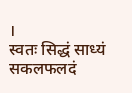।
स्वतः सिद्धं साध्यं सकलफलदं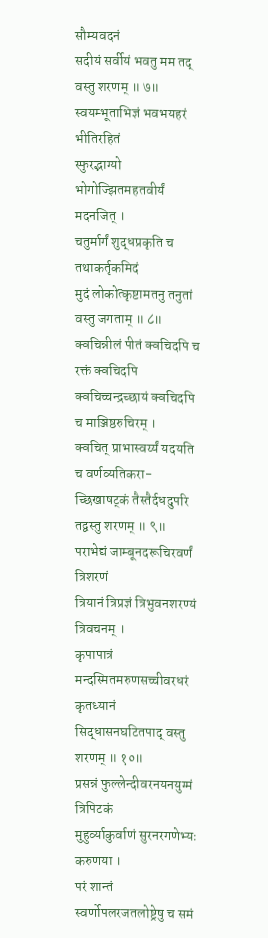सौम्यवदनं
सदीयं सर्वीयं भवतु मम तद् वस्तु शरणम् ॥ ७॥
स्वयम्भूताभिज्ञं भवभयहरं भीतिरहितं
स्फुरद्भाग्यो भोगोज्झितमहतवीर्यं मदनजित् ।
चतुर्मार्गं शुद्धप्रकृति च तथाकर्तृकमिदं
मुदं लोकोत्कृष्टामतनु तनुतां वस्तु जगताम् ॥ ८॥
क्वचिन्नीलं पीतं क्वचिदपि च रक्तं क्वचिदपि
क्वचिच्चन्द्रच्छायं क्वचिदपि च माञ्जिष्ठरुचिरम् ।
क्वचित् प्राभास्वर्य्यं यदयति च वर्णव्यतिकरा-
च्छिखाषट्कं तैस्तैर्दधदुपरि तद्वस्तु शरणम् ॥ ९॥
पराभेद्यं जाम्बूनदरूचिरवर्णं त्रिशरणं
त्रियानं त्रिप्रज्ञं त्रिभुवनशरण्यं त्रिवचनम् ।
कृपापात्रं मन्दस्मितमरुणसच्चीवरधरं
कृतध्यानं सिद्धासनघटितपाद् वस्तु शरणम् ॥ १०॥
प्रसन्नं फुल्लेन्दीवरनयनयुग्मं त्रिपिटकं
मुहुर्व्याकुर्वाणं सुरनरगणेभ्यः करुणया ।
परं शान्तं स्वर्णोपलरजतलोष्ट्रेषु च समं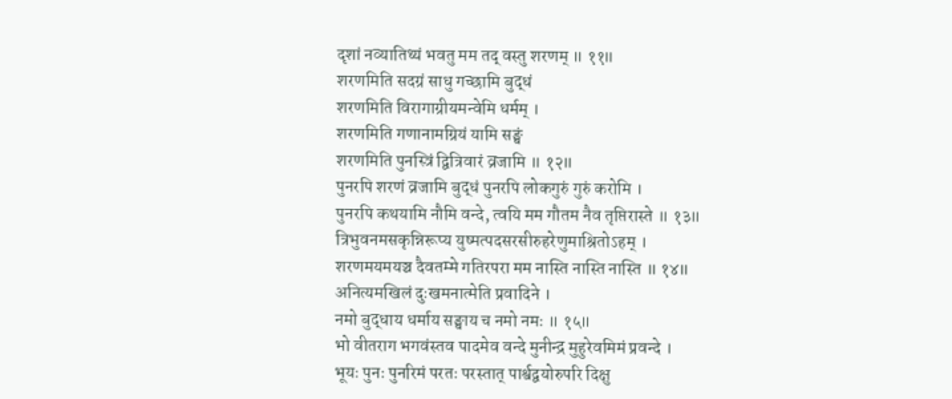दृशां नव्यातिथ्यं भवतु मम तद् वस्तु शरणम् ॥ ११॥
शरणमिति सदग्रं साधु गच्छामि बुद्धं
शरणमिति विरागाग्रीयमन्वेमि धर्मम् ।
शरणमिति गणानामग्रियं यामि सङ्घं
शरणमिति पुनस्त्रिं द्वित्रिवारं व्रजामि ॥ १२॥
पुनरपि शरणं व्रजामि बुद्धं पुनरपि लोकगुरुं गुरुं करोमि ।
पुनरपि कथयामि नौमि वन्दे, त्वयि मम गौतम नैव तृप्तिरास्ते ॥ १३॥
त्रिभुवनमसकृन्निरूप्य युष्मत्पदसरसीरुहरेणुमाश्रितोऽहम् ।
शरणमयमयञ्च दैवतम्मे गतिरपरा मम नास्ति नास्ति नास्ति ॥ १४॥
अनित्यमखिलं दुःखमनात्मेति प्रवादिने ।
नमो बुद्धाय धर्माय सङ्घाय च नमो नमः ॥ १५॥
भो वीतराग भगवंस्तव पादमेव वन्दे मुनीन्द्र मुहुरेवमिमं प्रवन्दे ।
भूयः पुनः पुनरिमं परतः परस्तात् पार्श्वद्वयोरुपरि दिक्षु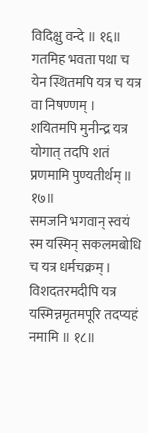विदिक्षु वन्दे ॥ १६॥
गतमिह भवता पथा च येन स्थितमपि यत्र च यत्र वा निषण्णम् ।
शयितमपि मुनीन्द्र यत्र योगात् तदपि शतं प्रणमामि पुण्यतीर्थम् ॥ १७॥
समजनि भगवान् स्वयं स्म यस्मिन् सकलमबोधि च यत्र धर्मचक्रम् ।
विशदतरमदीपि यत्र यस्मिन्नमृतमपूरि तदप्यहं नमामि ॥ १८॥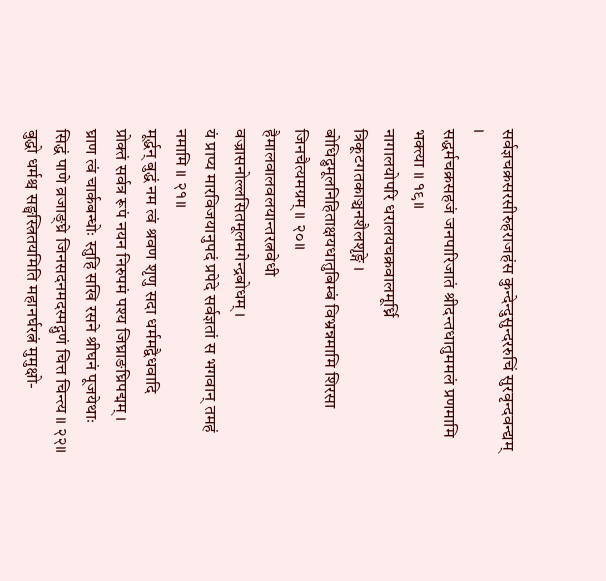सर्वज्ञचक्रसरसीरुहराजहंस कुन्देन्दुसुन्दररुचिं सुरवृन्दवन्द्यम् ।
सद्धर्मचक्रसहजं जनपारिजातं श्रीदन्तधातुममलं प्रणमामि भक्त्या ॥ १९॥
नागालयोपरि धरालयचक्रवालमूर्ध्नि त्रिकूटगतकाञ्चनशैलशृङ्गे ।
बोधिद्रुमूलनिहिताक्षयधातुबिम्बं विभ्रन्नमामि शिरसा जिनचैत्यमग्रम् ॥ २०॥
हैमालवालवलयान्तरत्नवेधी वज्रासनोल्लसितमूलमगेन्द्रबोधम् ।
यं प्राप्य मारविजयानुपदं प्रपेदे सर्वज्ञतां स भगवान् तमहं नमामि ॥ २१॥
मूर्द्धन् बुद्धं नम त्वं श्रवण शृणु सदा धर्ममद्वैधवादि
प्रोक्तं सर्वत्र रूपं नयन निरुपमं पश्य जिघ्राङघ्रिपद्मम् ।
घ्राण त्वं चार्कबन्धोः स्तुहि सखि रसने श्रीघनं पूजयेथाः
सिद्धं पाणे व्रजाङ्घ्रे जिनसदनमदस्मद्गुणं चित्त चिन्त्य ॥ २२॥
बुद्धो धर्मश्च सङ्घस्त्रितयमिति महानर्घरत्नं मुमुक्षो-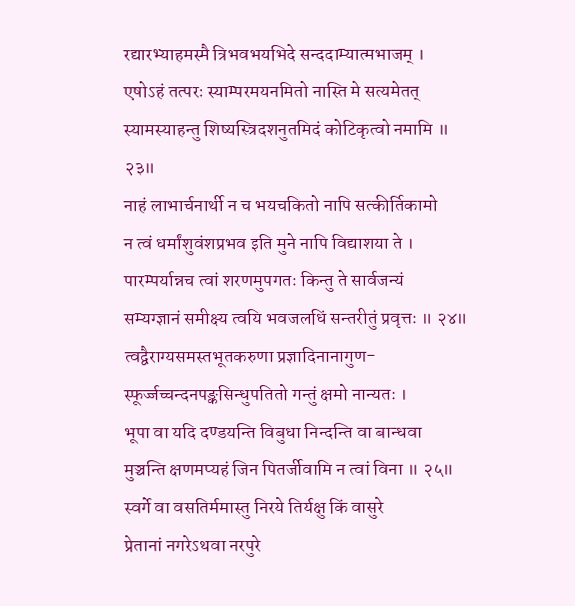रद्यारभ्याहमस्मै त्रिभवभयभिदे सन्ददाम्यात्मभाजम् ।
एषोऽहं तत्परः स्याम्परमयनमितो नास्ति मे सत्यमेतत्
स्यामस्याहन्तु शिष्यस्त्रिदशनुतमिदं कोटिकृत्वो नमामि ॥ २३॥
नाहं लाभार्चनार्थी न च भयचकितो नापि सत्कीर्तिकामो
न त्वं धर्मांशुवंशप्रभव इति मुने नापि विद्याशया ते ।
पारम्पर्यान्नच त्वां शरणमुपगतः किन्तु ते सार्वजन्यं
सम्यग्ज्ञानं समीक्ष्य त्वयि भवजलधिं सन्तरीतुं प्रवृत्तः ॥ २४॥
त्वद्वैराग्यसमस्तभूतकरुणा प्रज्ञादिनानागुण-
स्फूर्ज्जच्चन्दनपङ्कसिन्धुपतितो गन्तुं क्षमो नान्यतः ।
भूपा वा यदि दण्डयन्ति विबुधा निन्दन्ति वा बान्धवा
मुञ्चन्ति क्षणमप्यहं जिन पितर्जीवामि न त्वां विना ॥ २५॥
स्वर्गे वा वसतिर्ममास्तु निरये तिर्यक्षु किं वासुरे
प्रेतानां नगरेऽथवा नरपुरे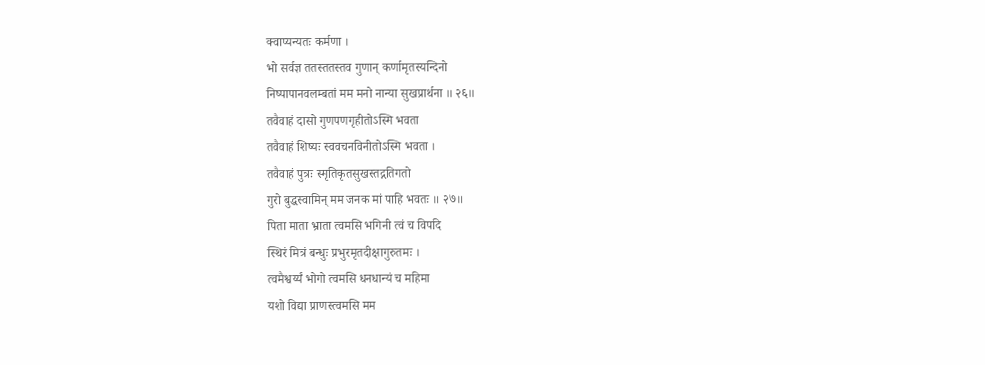क्वाप्यन्यतः कर्मणा ।
भो सर्वज्ञ ततस्ततस्तव गुणान् कर्णामृतस्यन्दिनो
निष्पापानवलम्बतां मम मनो नान्या सुखप्रार्थना ॥ २६॥
तवैवाहं दासो गुणपणगृहीतोऽस्मि भवता
तवैवाहं शिष्यः स्ववचनविनीतोऽस्मि भवता ।
तवैवाहं पुत्रः स्मृतिकृतसुखस्तद्गतिगतो
गुरो बुद्धस्वामिन् मम जनक मां पाहि भवतः ॥ २७॥
पिता माता भ्राता त्वमसि भगिनी त्वं च विपदि
स्थिरं मित्रं बन्धुः प्रभुरमृतदीक्षागुरुतमः ।
त्वमैश्वर्य्यं भोगो त्वमसि धनधान्यं च महिमा
यशो विद्या प्राणस्त्वमसि मम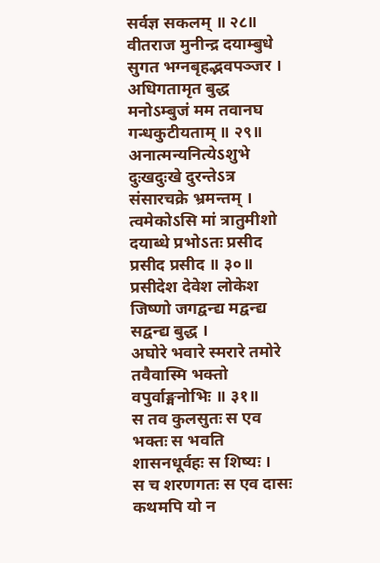सर्वज्ञ सकलम् ॥ २८॥
वीतराज मुनीन्द्र दयाम्बुधे सुगत भग्नबृहद्भवपञ्जर ।
अधिगतामृत बुद्ध मनोऽम्बुजं मम तवानघ गन्धकुटीयताम् ॥ २९॥
अनात्मन्यनित्येऽशुभे दुःखदुःखे दुरन्तेऽत्र संसारचक्रे भ्रमन्तम् ।
त्वमेकोऽसि मां त्रातुमीशो दयाब्धे प्रभोऽतः प्रसीद प्रसीद प्रसीद ॥ ३०॥
प्रसीदेश देवेश लोकेश जिष्णो जगद्वन्द्य मद्वन्द्य सद्वन्द्य बुद्ध ।
अघोरे भवारे स्मरारे तमोरे तवैवास्मि भक्तो वपुर्वाङ्मनोभिः ॥ ३१॥
स तव कुलसुतः स एव भक्तः स भवति शासनधूर्वहः स शिष्यः ।
स च शरणगतः स एव दासः कथमपि यो न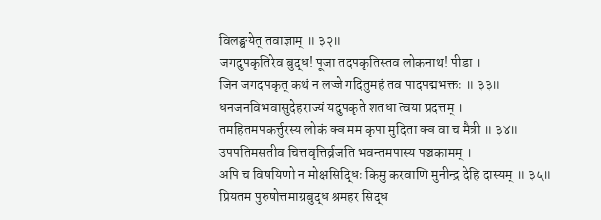विलङ्घयेत् तवाज्ञाम् ॥ ३२॥
जगदुपकृतिरेव बुद्ध! पूजा तदपकृतिस्तव लोकनाथ! पीडा ।
जिन जगदपकृत् कथं न लज्जे गदितुमहं तव पादपद्मभक्तः ॥ ३३॥
धनजनविभवासुदेहराज्यं यदुपकृते शतधा त्वया प्रदत्तम् ।
तमहितमपकर्त्तुरस्य लोकं क्व मम कृपा मुदिता क्व वा च मैत्री ॥ ३४॥
उपपतिमसतीव चित्तवृत्तिर्व्रजति भवन्तमपास्य पञ्चकामम् ।
अपि च विषयिणो न मोक्षसिद्धिः किमु करवाणि मुनीन्द्र देहि दास्यम् ॥ ३५॥
प्रियतम पुरुषोत्तमाग्रबुद्ध श्रमहर सिद्ध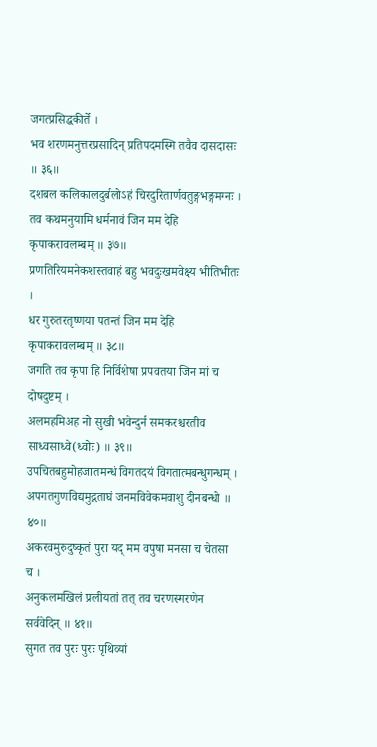जगत्प्रसिद्धकीर्ते ।
भव शरणमनुत्तरप्रसादिन् प्रतिपदमस्मि तवैव दासदासः ॥ ३६॥
दशबल कलिकालदुर्बलोऽहं चिरदुरितार्णवतुङ्गभङ्गमग्नः ।
तव कथमनुयामि धर्मनावं जिन मम देहि कृपाकरावलम्बम् ॥ ३७॥
प्रणतिरियमनेकशस्तवाहं बहु भवदुःखमवेक्ष्य भीतिभीतः ।
धर गुरुतरतृष्णया पतन्तं जिन मम देहि कृपाकरावलम्बम् ॥ ३८॥
जगति तव कृपा हि निर्विशेषा प्रपवतया जिन मां च दोषदुष्टम् ।
अलमहमिअह नो सुखी भवेन्दुर्न समकरश्चरतीव साध्वसाध्वे(ध्वोः) ॥ ३९॥
उपचितबहुमोहजातमन्धं विगतदयं विगतात्मबन्धुगन्धम् ।
अपगतगुणविद्यमुद्गताघं जनमविवेकमवाशु दीनबन्धो ॥ ४०॥
अकरवमुरुदुष्कृतं पुरा यद् मम वपुषा मनसा च चेतसा च ।
अनुकलमखिलं प्रलीयतां तत् तव चरणस्मरणेन सर्ववेदिन् ॥ ४१॥
सुगत तव पुरः पुरः पृथिव्यां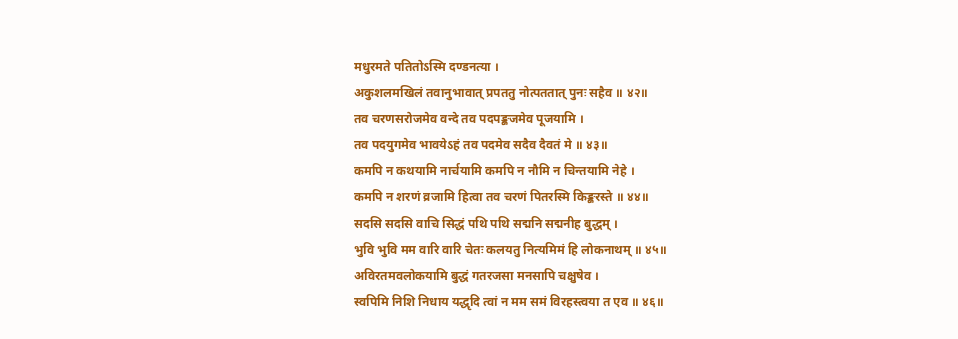मधुरमते पतितोऽस्मि दण्डनत्या ।
अकुशलमखिलं तवानुभावात् प्रपततु नोत्पततात् पुनः सहैव ॥ ४२॥
तव चरणसरोजमेव वन्दे तव पदपङ्कजमेव पूजयामि ।
तव पदयुगमेव भावयेऽहं तव पदमेव सदैव दैवतं मे ॥ ४३॥
कमपि न कथयामि नार्चयामि कमपि न नौमि न चिन्तयामि नेहे ।
कमपि न शरणं व्रजामि हित्वा तव चरणं पितरस्मि किङ्करस्ते ॥ ४४॥
सदसि सदसि वाचि सिद्धं पथि पथि सद्मनि सद्मनीह बुद्धम् ।
भुवि भुवि मम वारि वारि चेतः कलयतु नित्यमिमं हि लोकनाथम् ॥ ४५॥
अविरतमवलोकयामि बुद्धं गतरजसा मनसापि चक्षुषेव ।
स्वपिमि निशि निधाय यद्धृदि त्वां न मम समं विरहस्त्वया त एव ॥ ४६॥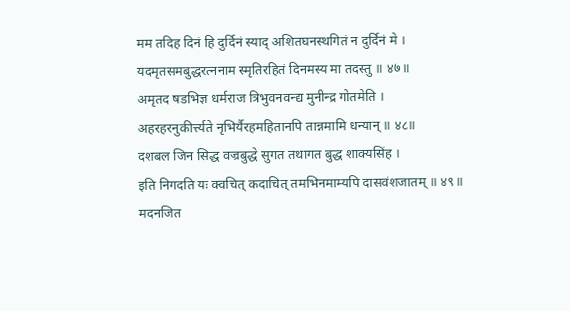मम तदिह दिनं हि दुर्दिनं स्याद् अशितघनस्थगितं न दुर्दिनं मे ।
यदमृतसमबुद्धरत्ननाम स्मृतिरहितं दिनमस्य मा तदस्तु ॥ ४७॥
अमृतद षडभिज्ञ धर्मराज त्रिभुवनवन्द्य मुनीन्द्र गोतमेति ।
अहरहरनुकीर्त्त्यते नृभिर्यैरहमहितानपि तान्नमामि धन्यान् ॥ ४८॥
दशबल जिन सिद्ध वज्रबुद्धे सुगत तथागत बुद्ध शाक्यसिंह ।
इति निगदति यः क्वचित् कदाचित् तमभिनमाम्यपि दासवंशजातम् ॥ ४९॥
मदनजित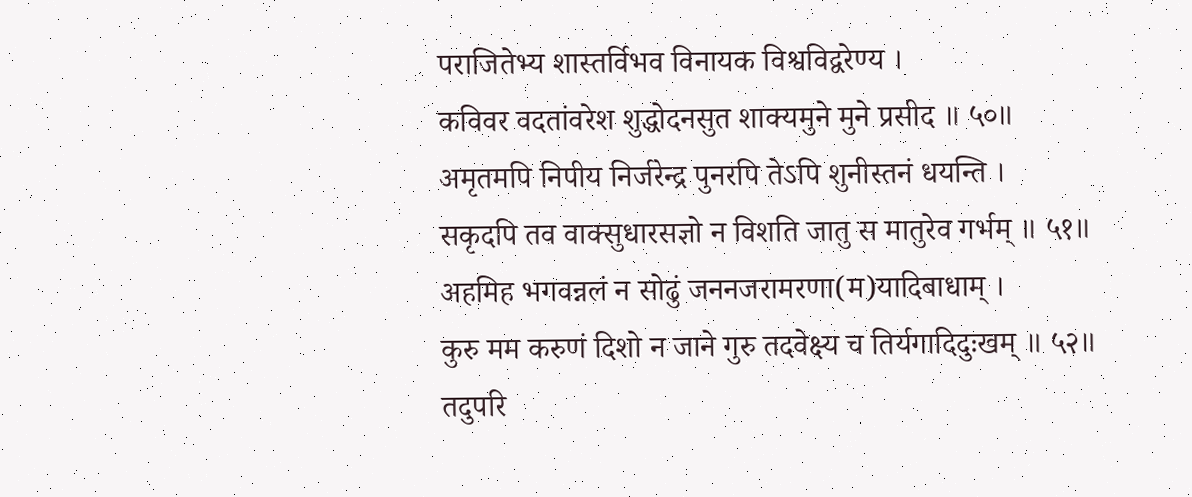पराजितेभ्य शास्तर्विभव विनायक विश्वविद्वरेण्य ।
कविवर वदतांवरेश शुद्धोदनसुत शाक्यमुने मुने प्रसीद ॥ ५०॥
अमृतमपि निपीय निर्जरेन्द्र पुनरपि तेऽपि शुनीस्तनं धयन्ति ।
सकृदपि तव वाक्सुधारसज्ञो न विशति जातु स मातुरेव गर्भम् ॥ ५१॥
अहमिह भगवन्नलं न सोढुं जननजरामरणा(म)यादिबाधाम् ।
कुरु मम करुणं दिशो न जाने गुरु तदवेक्ष्य च तिर्यगादिदुःखम् ॥ ५२॥
तदुपरि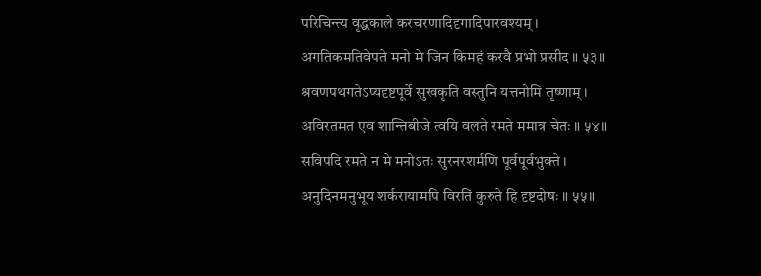परिचिन्त्य वृद्धकाले करचरणादिदृगादिपारवश्यम् ।
अगतिकमतिवेपते मनो मे जिन किमहं करवै प्रभो प्रसीद ॥ ५३॥
श्रवणपथगतेऽप्यदृष्टपूर्वे सुखकृति वस्तुनि यत्तनोमि तृष्णाम् ।
अविरतमत एव शान्तिबीजे त्वयि वलते रमते ममात्र चेतः ॥ ५४॥
सविपदि रमते न मे मनोऽतः सुरनरशर्मणि पूर्वपूर्वभुक्ते ।
अनुदिनमनुभूय शर्करायामपि विरतिं कुरुते हि दृष्टदोषः ॥ ५५॥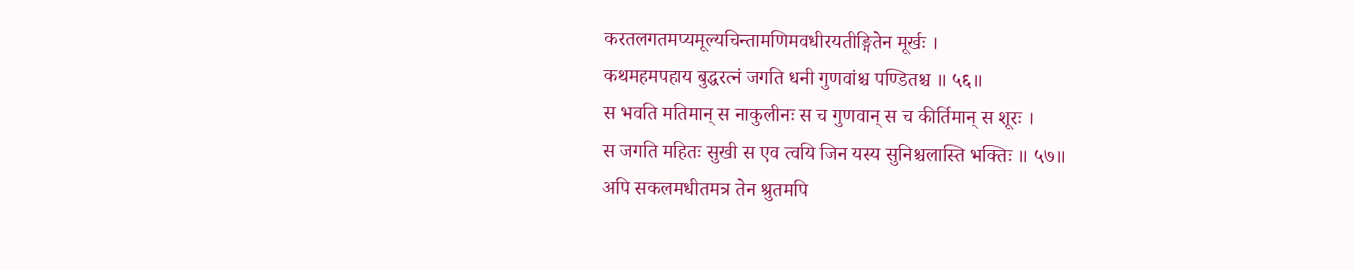करतलगतमप्यमूल्यचिन्तामणिमवधीरयतीङ्गितेन मूर्खः ।
कथमहमपहाय बुद्धरत्नं जगति धनी गुणवांश्च पण्डितश्च ॥ ५६॥
स भवति मतिमान् स नाकुलीनः स च गुणवान् स च कीर्तिमान् स शूरः ।
स जगति महितः सुखी स एव त्वयि जिन यस्य सुनिश्चलास्ति भक्तिः ॥ ५७॥
अपि सकलमधीतमत्र तेन श्रुतमपि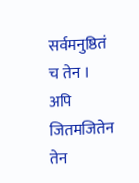सर्वमनुष्ठितं च तेन ।
अपि जितमजितेन तेन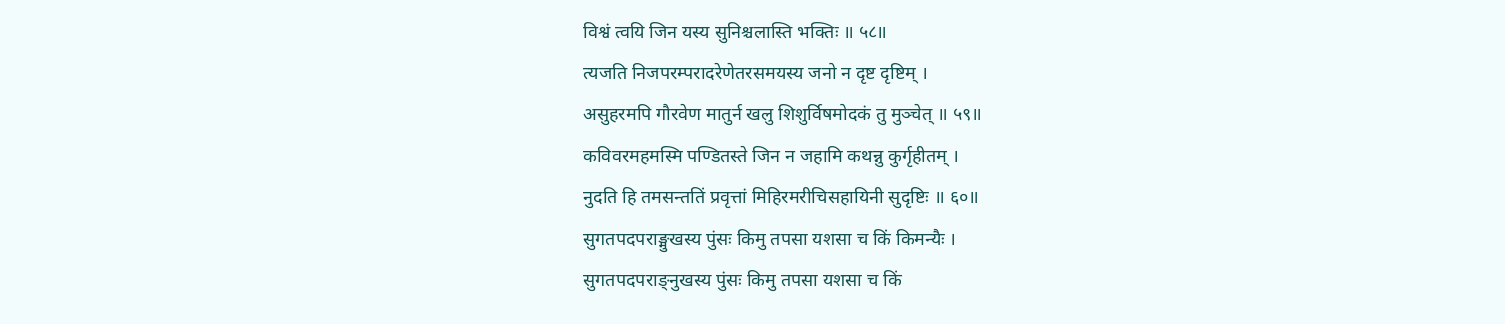विश्वं त्वयि जिन यस्य सुनिश्चलास्ति भक्तिः ॥ ५८॥
त्यजति निजपरम्परादरेणेतरसमयस्य जनो न दृष्ट दृष्टिम् ।
असुहरमपि गौरवेण मातुर्न खलु शिशुर्विषमोदकं तु मुञ्चेत् ॥ ५९॥
कविवरमहमस्मि पण्डितस्ते जिन न जहामि कथन्नु कुर्गृहीतम् ।
नुदति हि तमसन्ततिं प्रवृत्तां मिहिरमरीचिसहायिनी सुदृष्टिः ॥ ६०॥
सुगतपदपराङ्मुखस्य पुंसः किमु तपसा यशसा च किं किमन्यैः ।
सुगतपदपराङ्नुखस्य पुंसः किमु तपसा यशसा च किं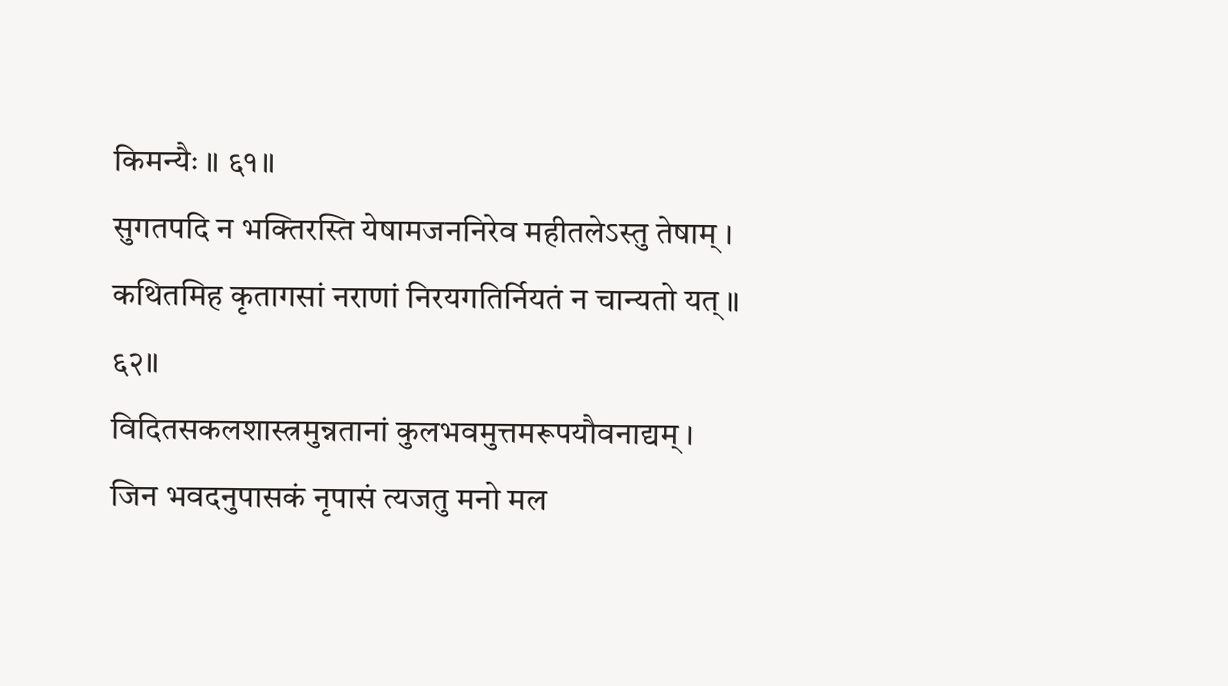किमन्यैः ॥ ६१॥
सुगतपदि न भक्तिरस्ति येषामजननिरेव महीतलेऽस्तु तेषाम् ।
कथितमिह कृतागसां नराणां निरयगतिर्नियतं न चान्यतो यत् ॥ ६२॥
विदितसकलशास्त्रमुन्नतानां कुलभवमुत्तमरूपयौवनाद्यम् ।
जिन भवदनुपासकं नृपासं त्यजतु मनो मल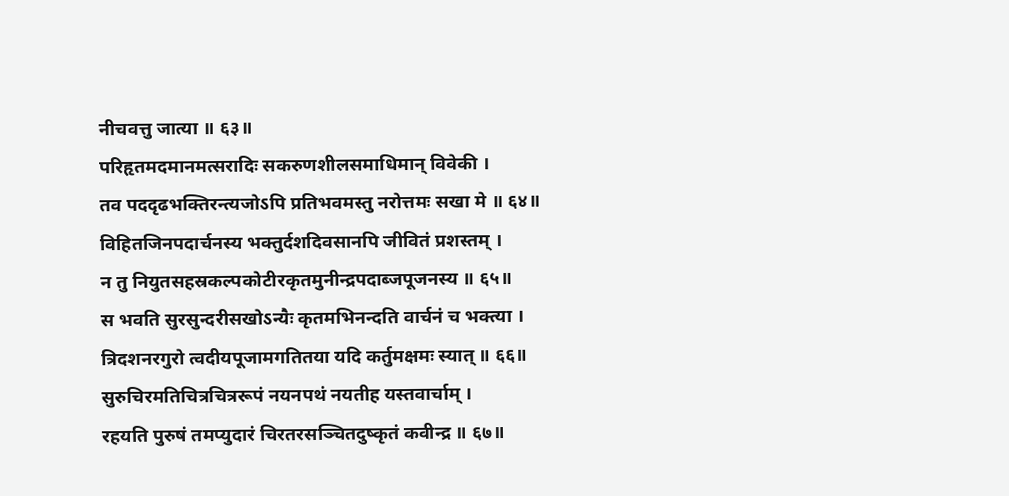नीचवत्तु जात्या ॥ ६३॥
परिहृतमदमानमत्सरादिः सकरुणशीलसमाधिमान् विवेकी ।
तव पददृढभक्तिरन्त्यजोऽपि प्रतिभवमस्तु नरोत्तमः सखा मे ॥ ६४॥
विहितजिनपदार्चनस्य भक्तुर्दशदिवसानपि जीवितं प्रशस्तम् ।
न तु नियुतसहस्रकल्पकोटीरकृतमुनीन्द्रपदाब्जपूजनस्य ॥ ६५॥
स भवति सुरसुन्दरीसखोऽन्यैः कृतमभिनन्दति वार्चनं च भक्त्या ।
त्रिदशनरगुरो त्वदीयपूजामगतितया यदि कर्तुमक्षमः स्यात् ॥ ६६॥
सुरुचिरमतिचित्रचित्ररूपं नयनपथं नयतीह यस्तवार्चाम् ।
रहयति पुरुषं तमप्युदारं चिरतरसञ्चितदुष्कृतं कवीन्द्र ॥ ६७॥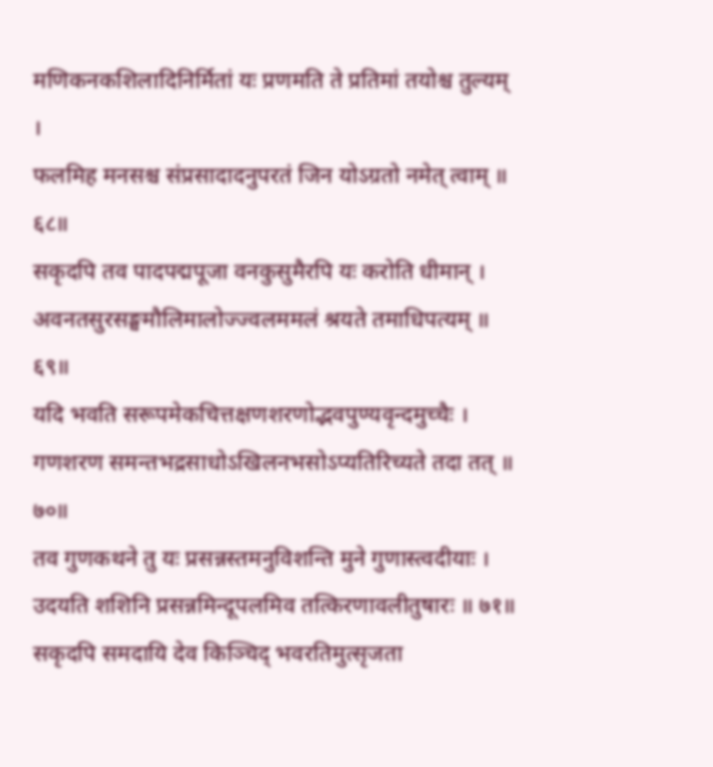मणिकनकशिलादिनिर्मितां यः प्रणमति ते प्रतिमां तयोश्च तुल्यम् ।
फलमिह मनसश्च संप्रसादादनुपरतं जिन योऽग्रतो नमेत् त्वाम् ॥ ६८॥
सकृदपि तव पादपद्मपूजा वनकुसुमैरपि यः करोति धीमान् ।
अवनतसुरसङ्घमौलिमालोज्ज्वलममलं श्रयते तमाधिपत्यम् ॥ ६९॥
यदि भवति सरूपमेकचित्तक्षणशरणोद्भवपुण्यवृन्दमुच्चैः ।
गणशरण समन्तभद्रसाधोऽखिलनभसोऽप्यतिरिच्यते तदा तत् ॥ ७०॥
तव गुणकथने तु यः प्रसन्नस्तमनुविशन्ति मुने गुणास्त्वदीयाः ।
उदयति शशिनि प्रसन्नमिन्दूपलमिव तत्किरणावलीतुषारः ॥ ७१॥
सकृदपि समदायि देव किञ्चिद् भवरतिमुत्सृजता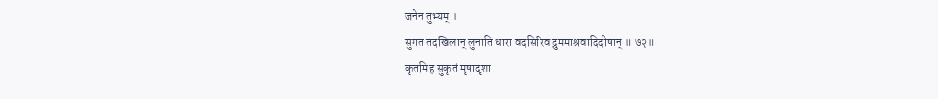जनेन तुभ्यम् ।
सुगत तदखिलान् लुनाति धारा वदसिरिव द्रुममाश्रवादिदोषान् ॥ ७२॥
कृतमिह सुकृतं मृषादृशा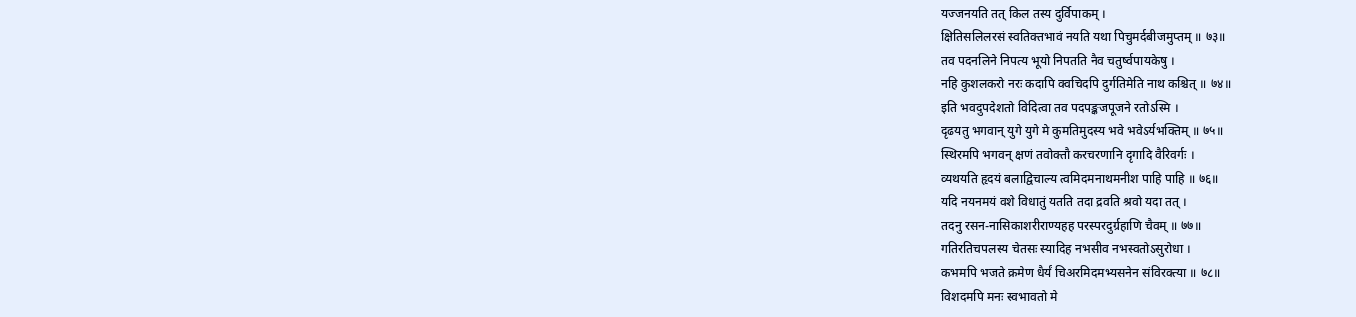यज्जनयति तत् किल तस्य दुर्विपाकम् ।
क्षितिसलिलरसं स्वतिक्तभावं नयति यथा पिचुमर्दबीजमुप्तम् ॥ ७३॥
तव पदनलिने निपत्य भूयो निपतति नैव चतुर्ष्वपायकेषु ।
नहि कुशलकरो नरः कदापि क्वचिदपि दुर्गतिमेति नाथ कश्चित् ॥ ७४॥
इति भवदुपदेशतो विदित्वा तव पदपङ्कजपूजने रतोऽस्मि ।
दृढयतु भगवान् युगे युगे मे कुमतिमुदस्य भवे भवेऽर्यभक्तिम् ॥ ७५॥
स्थिरमपि भगवन् क्षणं तवोक्तौ करचरणानि दृगादि वैरिवर्गः ।
व्यथयति हृदयं बलाद्विचाल्य त्वमिदमनाथमनीश पाहि पाहि ॥ ७६॥
यदि नयनमयं वशे विधातुं यतति तदा द्रवति श्रवो यदा तत् ।
तदनु रसन-नासिकाशरीराण्यहह परस्परदुर्ग्रहाणि चैवम् ॥ ७७॥
गतिरतिचपलस्य चेतसः स्यादिह नभसीव नभस्वतोऽसुरोधा ।
कभमपि भजते क्रमेण धैर्यं चिअरमिदमभ्यसनेन संविरक्त्या ॥ ७८॥
विशदमपि मनः स्वभावतो मे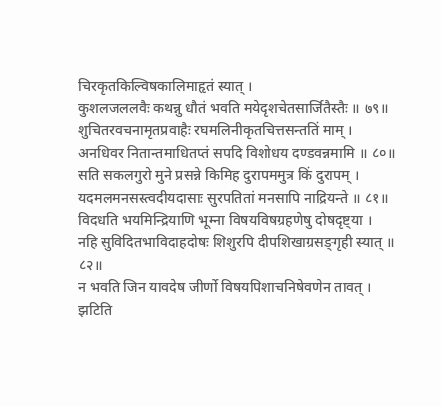चिरकृतकिल्विषकालिमाहृतं स्यात् ।
कुशलजललवैः कथन्नु धौतं भवति मयेदृशचेतसार्जितैस्तैः ॥ ७९॥
शुचितरवचनामृतप्रवाहैः रघमलिनीकृतचित्तसन्ततिं माम् ।
अनधिवर नितान्तमाधितप्तं सपदि विशोधय दण्डवन्नमामि ॥ ८०॥
सति सकलगुरो मुने प्रसन्ने किमिह दुरापममुत्र किं दुरापम् ।
यदमलमनसस्त्वदीयदासाः सुरपतितां मनसापि नाद्रियन्ते ॥ ८१॥
विदधति भयमिन्द्रियाणि भूम्ना विषयविषग्रहणेषु दोषदृष्ट्या ।
नहि सुविदितभाविदाहदोषः शिशुरपि दीपशिखाग्रसङ्गृही स्यात् ॥ ८२॥
न भवति जिन यावदेष जीर्णो विषयपिशाचनिषेवणेन तावत् ।
झटिति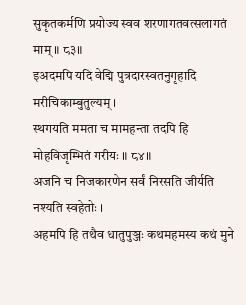सुकृतकर्मणि प्रयोज्य स्वव शरणागतवत्सलागतं माम् ॥ ८३॥
इअदमपि यदि वेद्मि पुत्रदारस्वतनुगृहादि मरीचिकाम्बुतुल्यम् ।
स्थगयति ममता च मामहन्ता तदपि हि मोहविजृम्भितं गरीयः ॥ ८४॥
अजनि च निजकारणेन सर्वं निरसति जीर्यति नश्यति स्वहेतोः ।
अहमपि हि तथैव धातुपुञ्जः कथमहमस्य कथं मुने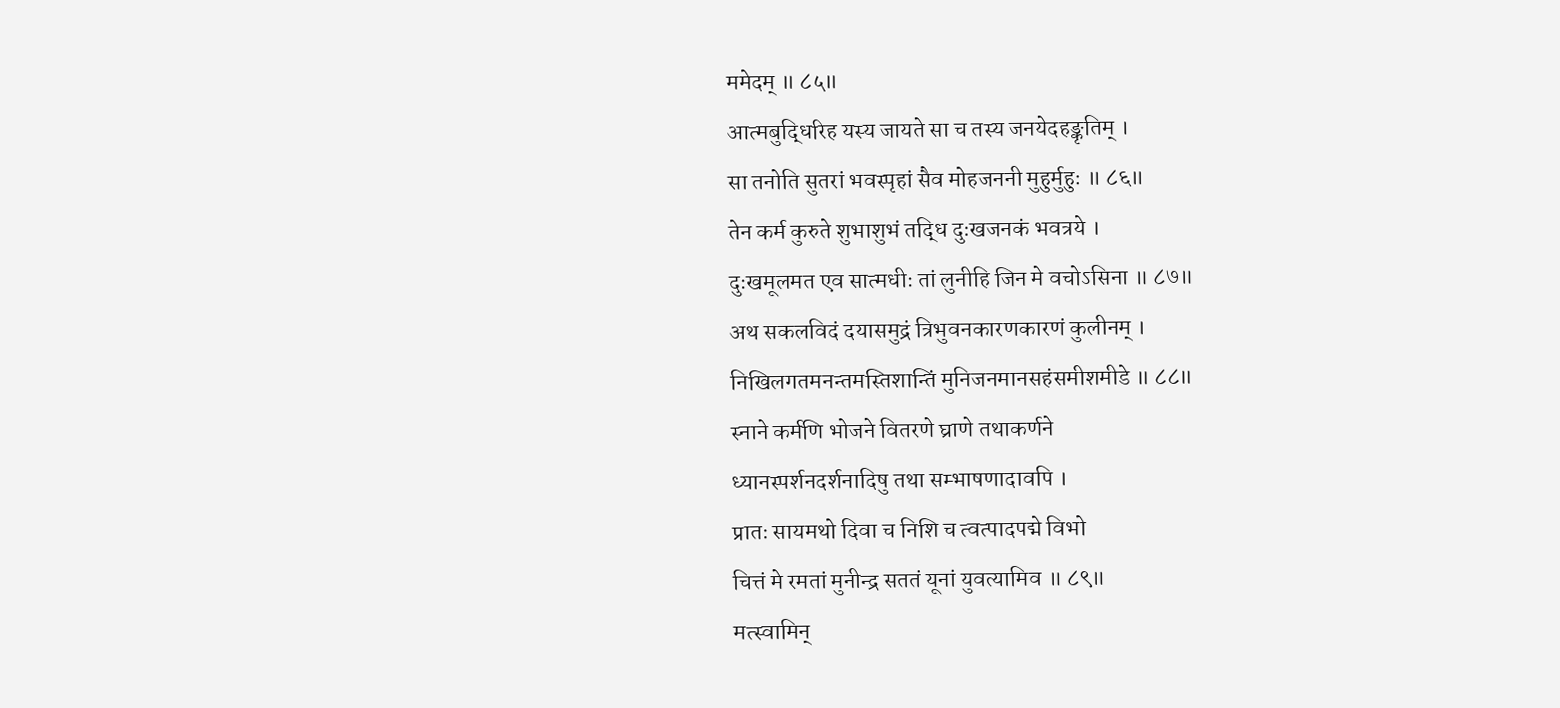ममेदम् ॥ ८५॥
आत्मबुद्धिरिह यस्य जायते सा च तस्य जनयेदहङ्कृतिम् ।
सा तनोति सुतरां भवस्पृहां सैव मोहजननी मुहुर्मुहुः ॥ ८६॥
तेन कर्म कुरुते शुभाशुभं तद्धि दुःखजनकं भवत्रये ।
दुःखमूलमत एव सात्मधीः तां लुनीहि जिन मे वचोऽसिना ॥ ८७॥
अथ सकलविदं दयासमुद्रं त्रिभुवनकारणकारणं कुलीनम् ।
निखिलगतमनन्तमस्तिशान्तिं मुनिजनमानसहंसमीशमीडे ॥ ८८॥
स्नाने कर्मणि भोजने वितरणे घ्राणे तथाकर्णने
ध्यानस्पर्शनदर्शनादिषु तथा सम्भाषणादावपि ।
प्रातः सायमथो दिवा च निशि च त्वत्पादपद्मे विभो
चित्तं मे रमतां मुनीन्द्र सततं यूनां युवत्यामिव ॥ ८९॥
मत्स्वामिन्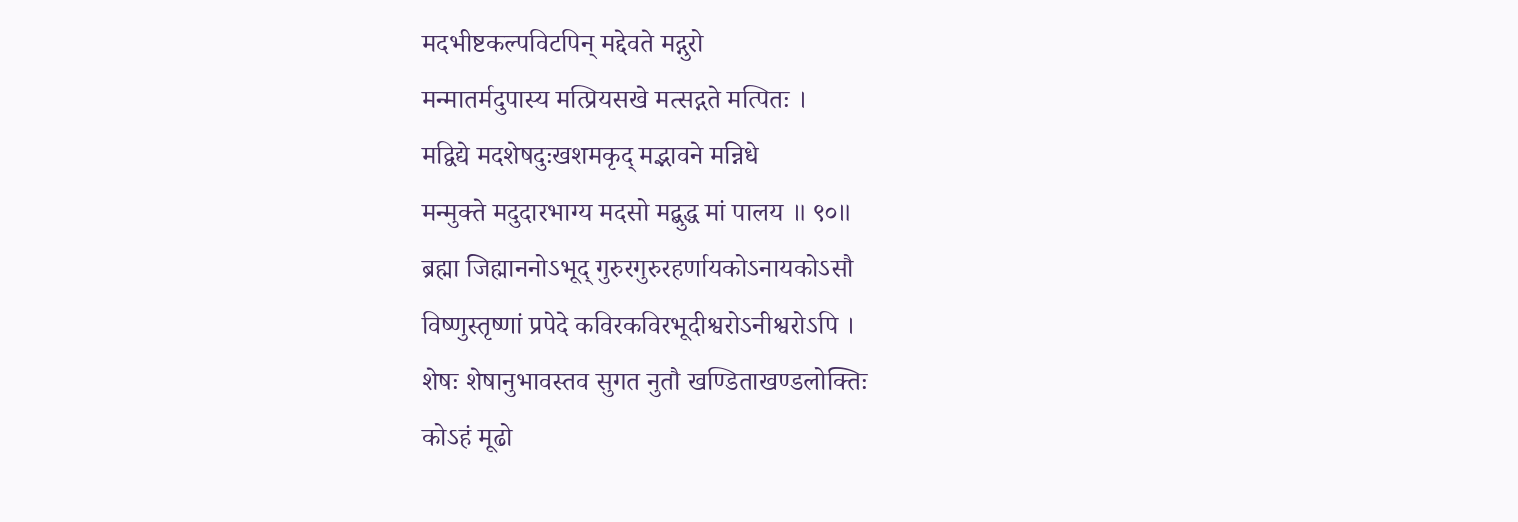मदभीष्टकल्पविटपिन् मद्देवते मद्गुरो
मन्मातर्मदुपास्य मत्प्रियसखे मत्सद्गते मत्पितः ।
मद्विद्ये मदशेषदुःखशमकृद् मद्भावने मन्निधे
मन्मुक्ते मदुदारभाग्य मदसो मद्बुद्ध मां पालय ॥ ९०॥
ब्रह्मा जिह्माननोऽभूद् गुरुरगुरुरहर्णायकोऽनायकोऽसौ
विष्णुस्तृष्णां प्रपेदे कविरकविरभूदीश्वरोऽनीश्वरोऽपि ।
शेषः शेषानुभावस्तव सुगत नुतौ खण्डिताखण्डलोक्तिः
कोऽहं मूढो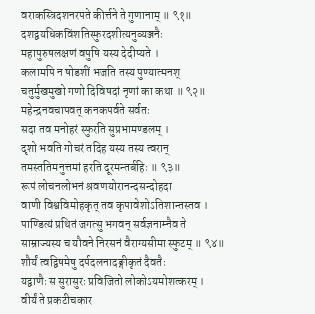वराकस्त्रिदशनरपते कीर्त्तने ते गुणानाम् ॥ ९१॥
दशद्वयधिकविंशतिस्फुरदशीत्यनुव्यञ्जनैः
महापुरुषलक्षणं वपुषि यस्य देदीप्यते ।
कलामपि न षोडशीं भजति तस्य पुण्यात्मनश्
चतुर्मुखमुखो गणो दिविषदां नृणां का कथा ॥ ९२॥
महेन्द्रनवचापवत् कनकपर्वते सर्वतः
सदा तव मनोहरं स्फुरति सुप्रभामण्डलम् ।
दृशो भवति गोचरं तदिह यस्य तस्य त्वरान्
तमस्ततिमनुत्तमां हरति दूरमन्तर्बहिः ॥ ९३॥
रूपं लोचनलोभनं श्रवणयोरानन्दसन्दोहदा
वाणी विश्वविमोहकृत् तव कृपावेशोऽतिशान्तस्तव ।
पाण्डित्यं प्रथितं जगत्सु भगवन् सर्वज्ञनाम्नैव ते
साम्राज्यस्य च यौवने निरसनं वैराग्यसीमा स्फुटम् ॥ ९४॥
शौर्यं त्वद्विषमेषु दर्पदलनादङ्गीकृतं दैवतैः
यद्वाणैः स सुरासुरः प्रविजितो लोकोऽयमोशत्करम् ।
वीर्यं ते प्रकटीचकार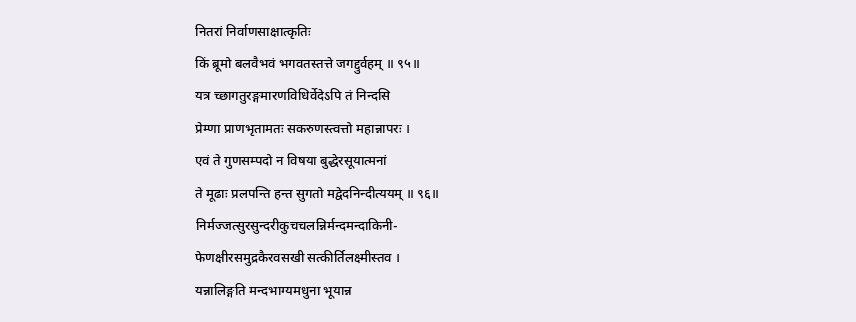नितरां निर्वाणसाक्षात्कृतिः
किं ब्रूमो बलवैभवं भगवतस्तत्ते जगद्दुर्वहम् ॥ ९५॥
यत्र च्छागतुरङ्गमारणविधिर्वेदेऽपि तं निन्दसि
प्रेम्णा प्राणभृतामतः सकरुणस्त्वत्तो महान्नापरः ।
एवं ते गुणसम्पदो न विषया बुद्धेरसूयात्मनां
ते मूढाः प्रलपन्ति हन्त सुगतो मद्वेदनिन्दीत्ययम् ॥ ९६॥
निर्मज्जत्सुरसुन्दरीकुचचलन्निर्मन्दमन्दाकिनी-
फेणक्षीरसमुद्रकैरवसखी सत्कीर्तिलक्ष्मीस्तव ।
यन्नालिङ्गति मन्दभाग्यमधुना भूयान्न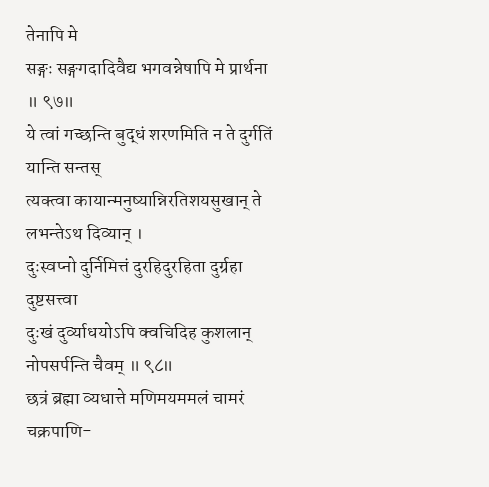तेनापि मे
सङ्गः सङ्गगदादिवैद्य भगवन्नेषापि मे प्रार्थना ॥ ९७॥
ये त्वां गच्छन्ति बुद्धं शरणमिति न ते दुर्गतिं यान्ति सन्तस्
त्यक्त्वा कायान्मनुष्यान्निरतिशयसुखान् ते लभन्तेऽथ दिव्यान् ।
दुःस्वप्नो दुर्निमित्तं दुरहिदुरहिता दुर्ग्रहा दुष्टसत्त्वा
दुःखं दुर्व्याधयोऽपि क्वचिदिह कुशलान् नोपसर्पन्ति चैवम् ॥ ९८॥
छत्रं ब्रह्मा व्यधात्ते मणिमयममलं चामरं चक्रपाणि-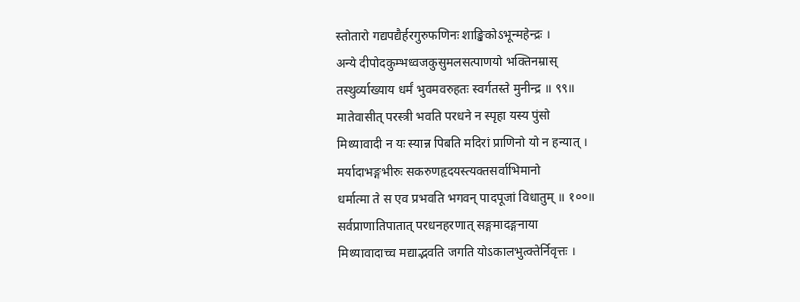स्तोतारो गद्यपद्यैर्हरगुरुफणिनः शाङ्खिकोऽभून्महेन्द्रः ।
अन्ये दीपोदकुम्भध्वजकुसुमलसत्पाणयो भक्तिनम्रास्
तस्थुर्व्याख्याय धर्मं भुवमवरुहतः स्वर्गतस्ते मुनीन्द्र ॥ ९९॥
मातेवासीत् परस्त्री भवति परधने न स्पृहा यस्य पुंसो
मिथ्यावादी न यः स्यान्न पिबति मदिरां प्राणिनो यो न हन्यात् ।
मर्यादाभङ्गभीरुः सकरुणहृदयस्त्यक्तसर्वाभिमानो
धर्मात्मा ते स एव प्रभवति भगवन् पादपूजां विधातुम् ॥ १००॥
सर्वप्राणातिपातात् परधनहरणात् सङ्गमादङ्गनाया
मिथ्यावादाच्च मद्याद्भवति जगति योऽकालभुत्क्तेर्निवृत्तः ।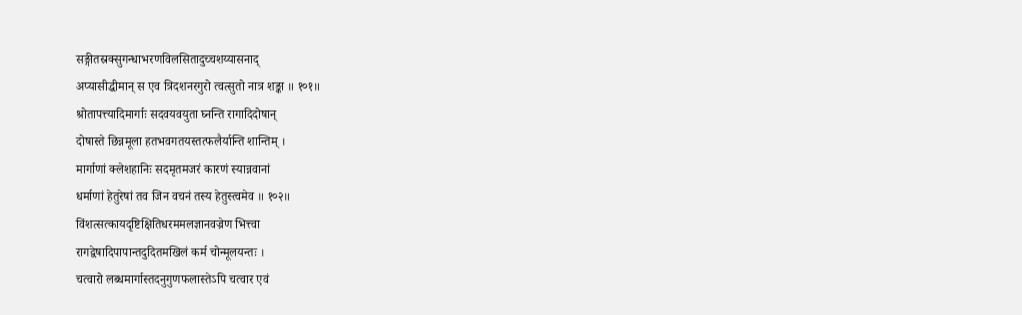सङ्गीतस्रक्सुगन्धाभरणविलसितादुच्चशय्यासनाद्
अप्यासीद्धीमान् स एव त्रिदशनरगुरो त्वत्सुतो नात्र शङ्का ॥ १०१॥
श्रोतापत्त्यादिमार्गाः सदवयवयुता घ्नन्ति रागादिदोषान्
दोषास्ते छिन्नमूला हतभवगतयस्तत्फलैर्यान्ति शान्तिम् ।
मार्गाणां क्लेशहानिः सदमृतमजरं कारणं स्यान्नवानां
धर्माणां हेतुरेषां तव जिन वचनं तस्य हेतुस्त्वमेव ॥ १०२॥
विंशत्सत्कायदृष्टिक्षितिधरममलज्ञानवज्रेण भित्त्वा
रागद्वेषादिपापान्तदुदितमखिलं कर्म चोन्मूलयन्तः ।
चत्वारो लब्धमार्गास्तदनुगुणफलास्तेऽपि चत्वार एवं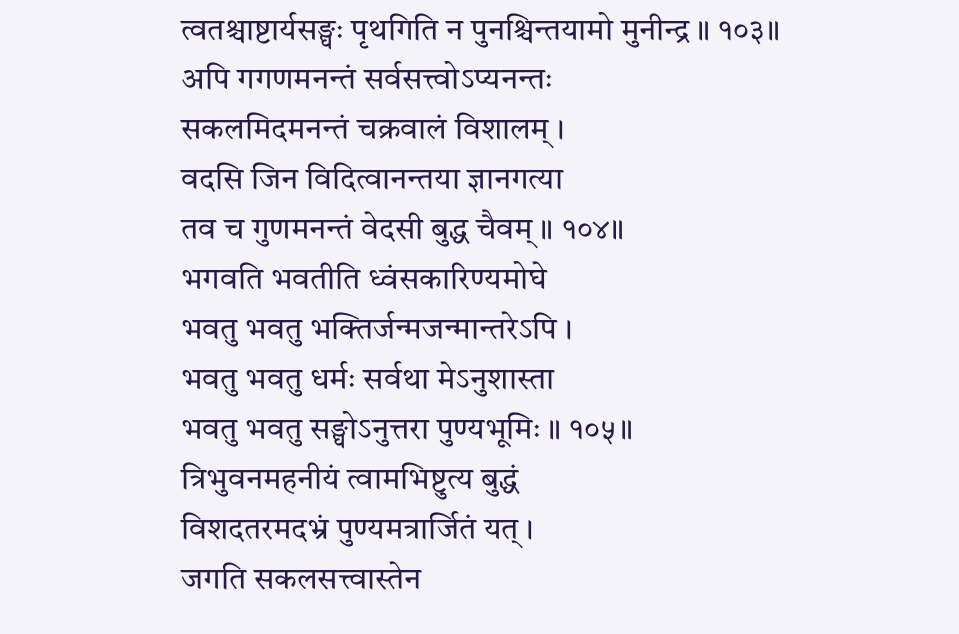त्वतश्चाष्टार्यसङ्घः पृथगिति न पुनश्चिन्तयामो मुनीन्द्र ॥ १०३॥
अपि गगणमनन्तं सर्वसत्त्वोऽप्यनन्तः
सकलमिदमनन्तं चक्रवालं विशालम् ।
वदसि जिन विदित्वानन्तया ज्ञानगत्या
तव च गुणमनन्तं वेदसी बुद्ध चैवम् ॥ १०४॥
भगवति भवतीति ध्वंसकारिण्यमोघे
भवतु भवतु भक्तिर्जन्मजन्मान्तरेऽपि ।
भवतु भवतु धर्मः सर्वथा मेऽनुशास्ता
भवतु भवतु सङ्घोऽनुत्तरा पुण्यभूमिः ॥ १०५॥
त्रिभुवनमहनीयं त्वामभिष्टुत्य बुद्धं
विशदतरमदभ्रं पुण्यमत्रार्जितं यत् ।
जगति सकलसत्त्वास्तेन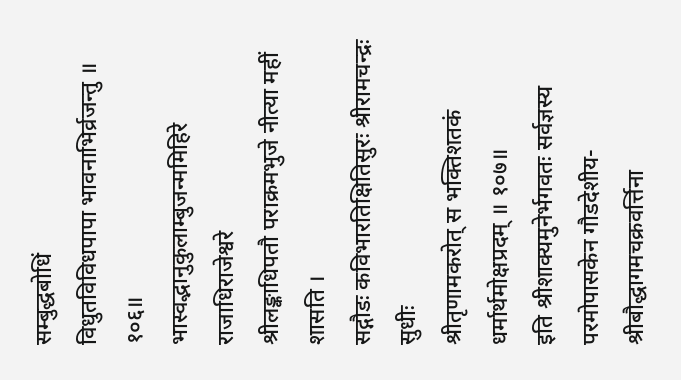सम्बुद्धबोधिं
विधुतविविधपापा भावनाभिर्व्रजन्तु ॥ १०६॥
भास्वद्भानुकुलाम्बुजन्ममिहिरे राजाधिराजेश्वरे
श्रीलङ्काधिपतौ पराक्रमभुजे नीत्या महीं शासति ।
सद्गौडः कविभारतिक्षितिसुरः श्रीरामचन्द्रः सुधीः
श्रीतृणामकरोत् स भक्तिशतकं धर्मार्थमोक्षप्रदम् ॥ १०७॥
इति श्रीशाक्यमुनेर्भगवतः सर्वज्ञस्य परमोपासकेन गौडदेशीय-
श्रीबौद्धागमचक्रवर्त्तिना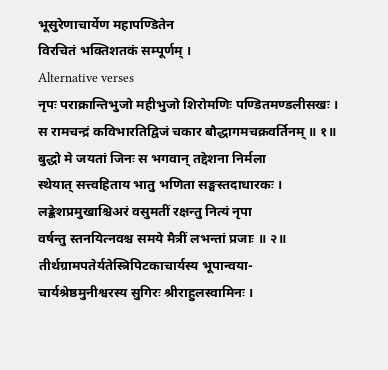भूसुरेणाचार्येण महापण्डितेन
विरचितं भक्तिशतकं सम्पूर्णम् ।
Alternative verses
नृपः पराक्रान्तिभुजो महीभुजो शिरोमणिः पण्डितमण्डलीसखः ।
स रामचन्द्रं कविभारतिद्विजं चकार बौद्धागमचक्रवर्तिनम् ॥ १॥
बुद्धो मे जयतां जिनः स भगवान् तद्देशना निर्मला
स्थेयात् सत्त्वहिताय भातु भणिता सङ्घस्तदाधारकः ।
लङ्केशप्रमुखाश्चिअरं वसुमतीं रक्षन्तु नित्यं नृपा
वर्षन्तु स्तनयित्नवश्च समये मैत्रीं लभन्तां प्रजाः ॥ २॥
तीर्थग्रामपतेर्यतेस्त्रिपिटकाचार्यस्य भूपान्वया-
चार्यश्रेष्ठमुनीश्वरस्य सुगिरः श्रीराहुलस्वामिनः ।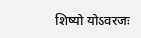शिष्यो योऽवरजः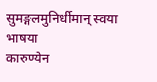सुमङ्गलमुनिर्धीमान् स्वया भाषया
कारुण्येन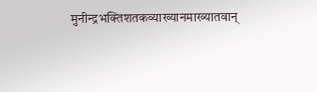मुनीन्द्रभक्तिशतकव्याख्यानमाख्यातवान्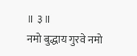॥ ३॥
नमो बुद्धाय गुरवे नमो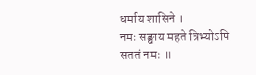धर्माय शासिने ।
नमः सङ्घाय महते त्रिभ्योऽपि सततं नमः ॥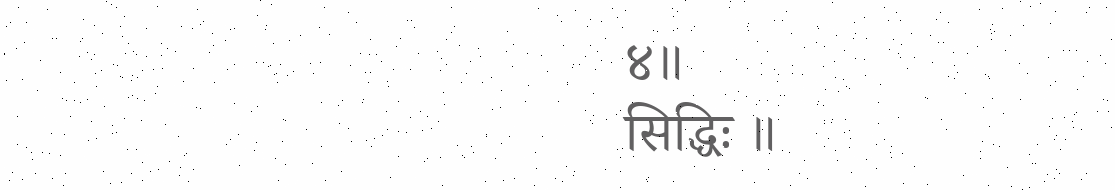४॥
सिद्धिः ॥